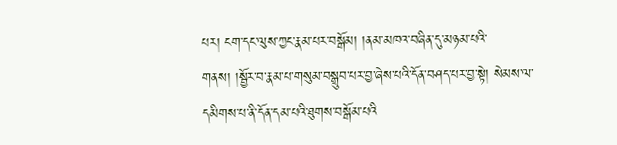པར། ངག་དང་ལུས་ཀྱང་རྣམ་པར་བསྒོམ། །ནམ་མཁའ་བཞིན་དུ་མཉམ་པའི་གནས། །སྦྱོར་བ་རྣམ་པ་གསུམ་བསྒྲུབ་པར་བྱ་ཞེས་པའི་དོན་བཤད་པར་བྱ་སྟེ། སེམས་ལ་དམིགས་པ་ནི་དོན་དམ་པའི་ཐུགས་བསྒོམ་པའི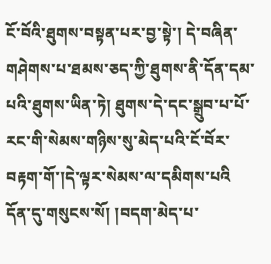ངོ་བོའི་ཐུགས་བསྟན་པར་བྱ་སྟེ་། དེ་བཞིན་གཤེགས་པ་ཐམས་ཅད་ཀྱི་ཐུགས་ནི་དོན་དམ་པའི་ཐུགས་ཡིན་ཏེ། ཐུགས་དེ་དང་སྒྲུབ་པ་པོ་རང་གི་སེམས་གཉིས་སུ་མེད་པའི་ངོ་བོར་བརྟག་གོ་།དེ་ལྟར་སེམས་ལ་དམིགས་པའི
དོན་དུ་གསུངས་སོ། །བདག་མེད་པ་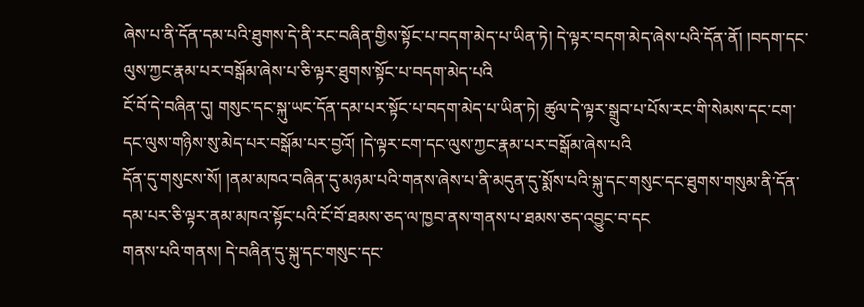ཞེས་པ་ནི་དོན་དམ་པའི་ཐུགས་དེ་ནི་རང་བཞིན་གྱིས་སྟོང་པ་བདག་མེད་པ་ཡིན་ཏེ། དེ་ལྟར་བདག་མེད་ཞེས་པའི་དོན་ནོ། །བདག་དང་ལུས་ཀྱང་རྣམ་པར་བསྒོམ་ཞེས་པ་ཅི་ལྟར་ཐུགས་སྟོང་པ་བདག་མེད་པའི
ངོ་བོ་དེ་བཞིན་དུ། གསུང་དང་སྐུ་ཡང་དོན་དམ་པར་སྟོང་པ་བདག་མེད་པ་ཡིན་ཏེ། ཚུལ་དེ་ལྟར་སྒྲུབ་པ་པོས་རང་གི་སེམས་དང་ངག་དང་ལུས་གཉིས་སུ་མེད་པར་བསྒོམ་པར་བྱའོ། །དེ་ལྟར་ངག་དང་ལུས་ཀྱང་རྣམ་པར་བསྒོམ་ཞེས་པའི
དོན་དུ་གསུངས་སོ། །ནམ་མཁའ་བཞིན་དུ་མཉམ་པའི་གནས་ཞེས་པ་ནི་མདུན་དུ་སྨོས་པའི་སྐུ་དང་གསུང་དང་ཐུགས་གསུམ་ནི་དོན་དམ་པར་ཅི་ལྟར་ནམ་མཁའ་སྟོང་པའི་ངོ་བོ་ཐམས་ཅད་ལ་ཁྱབ་ནས་གནས་པ་ཐམས་ཅད་འབྱུང་བ་དང
གནས་པའི་གནས། དེ་བཞིན་དུ་སྐུ་དང་གསུང་དང་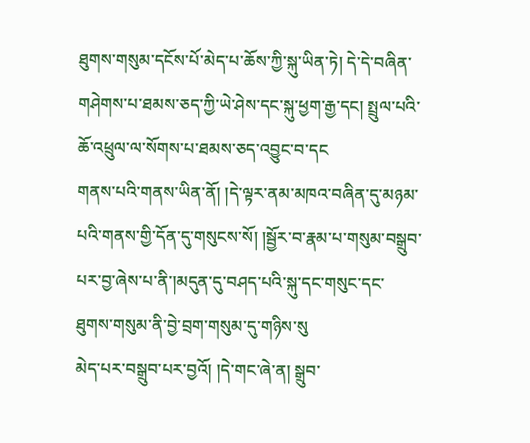ཐུགས་གསུམ་དངོས་པོ་མེད་པ་ཆོས་ཀྱི་སྐུ་ཡིན་ཏེ། དེ་དེ་བཞིན་གཤེགས་པ་ཐམས་ཅད་ཀྱི་ཡེ་ཤེས་དང་སྐུ་ཕྱག་རྒྱ་དང། སྤྲུལ་པའི་ཆོ་འཕྲུལ་ལ་སོགས་པ་ཐམས་ཅད་འབྱུང་བ་དང
གནས་པའི་གནས་ཡིན་ནོ། །དེ་ལྟར་ནམ་མཁའ་བཞིན་དུ་མཉམ་པའི་གནས་གྱི་དོན་དུ་གསུངས་སོ། །སྦྱོར་བ་རྣམ་པ་གསུམ་བསྒྲུབ་པར་བྱ་ཞེས་པ་ནི་།མདུན་དུ་བཤད་པའི་སྐུ་དང་གསུང་དང་ཐུགས་གསུམ་ནི་བྱེ་བྲག་གསུམ་དུ་གཉིས་སུ
མེད་པར་བསྒྲུབ་པར་བྱའོ། །དེ་གང་ཞེ་ན། སྒྲུབ་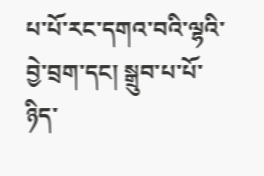པ་པོ་རང་དགའ་བའི་ལྷའི་བྱེ་བྲག་དང། སྒྲུབ་པ་པོ་ཉིད་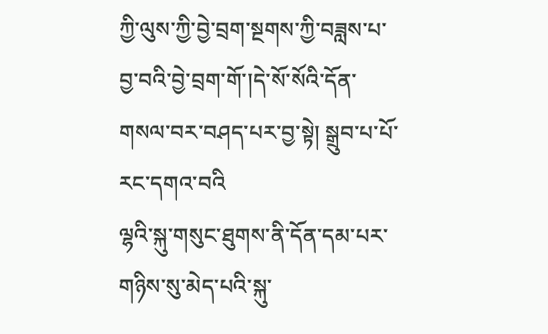ཀྱི་ལུས་ཀྱི་བྱེ་བྲག་སྔགས་ཀྱི་བཟླས་པ་བྱ་བའི་བྱེ་བྲག་གོ་།དེ་སོ་སོའི་དོན་གསལ་བར་བཤད་པར་བྱ་སྟེ། སྒྲུབ་པ་པོ་རང་དགའ་བའི
ལྷའི་སྐུ་གསུང་ཐུགས་ནི་དོན་དམ་པར་གཉིས་སུ་མེད་པའི་སྐུ་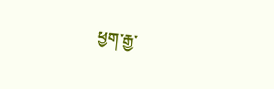ཕྱག་རྒྱ་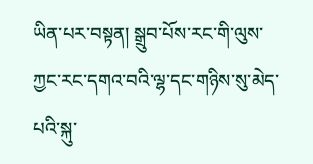ཡིན་པར་བསྟན། སྒྲུབ་པོས་རང་གི་ལུས་ཀྱང་རང་དགའ་བའི་ལྷ་དང་གཉིས་སུ་མེད་པའི་སྐུ་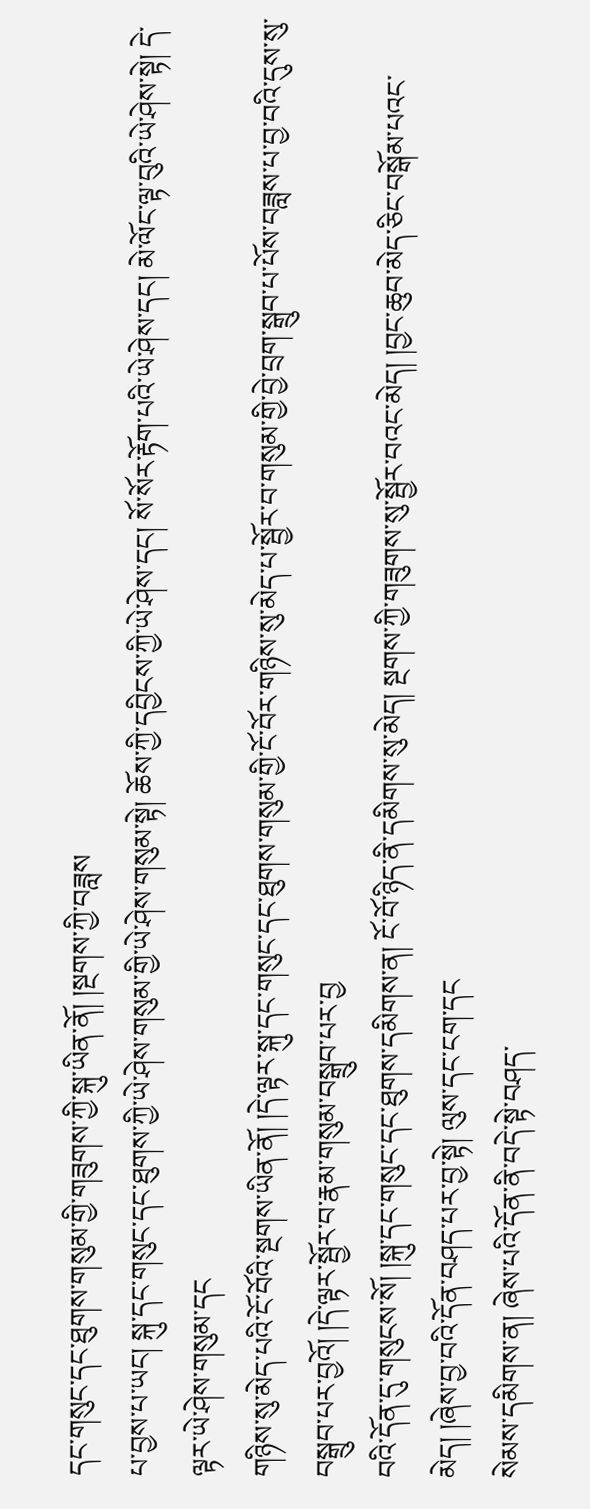དང་གསུང་དང་ཐུགས་གསུམ་གྱི་གཟུགས་ཀྱི་སྐུ་ཡིན་ནོ། །སྔགས་ཀྱི་བཟླས
པ་བྱས་པ་ཡང། སྐུ་དང་གསུང་དང་ཐུགས་ཀྱི་ཡེ་ཤེས་གསུམ་གྱི་ཡེ་ཤེས་གསུམ་སྟེ། ཆོས་ཀྱི་དབྱིངས་ཀྱི་ཡེ་ཤེས་དང། སོ་སོར་རྟོག་པའི་ཡེ་ཤེས་དང། མེ་ལོང་ལྟ་བུའི་ཡེ་ཤེས་སྟེ། དེ་ལྟར་ཡེ་ཤེས་གསུམ་དང
གཉིས་སུ་མེད་པའི་ངོ་བོའི་སྔགས་ཡིན་ནོ། །དེ་ལྟར་སྐུ་དང་གསུང་དང་ཐུགས་གསུམ་གྱི་ངོ་བོར་གཉིས་སུ་མེད་པ་སྦྱོར་བ་གསུམ་གྱི་བྱེ་བྲག་སྒྲུབ་པ་པོས་བཟླས་པ་བྱ་བའི་དུས་སུ་བསྒྲུབ་པར་བྱའོ། །དེ་ལྟར་སྦྱོར་བ་རྣམ་གསུམ་བསྒྲུབ་པར་བྱ
བའི་དོན་དུ་གསུངས་སོ། །སྐུ་དང་གསུང་དང་ཐུགས་དམིགས་ན། ངོ་བོ་ཉིད་ནི་དམིགས་སུ་མེད། སྔགས་ཀྱི་གཟུགས་སུ་སྦྱོར་བའང་མེད། །བྱང་ཆུབ་མེད་ཅིང་བསྒོམ་པའང་མེད། །ཞེས་བྱ་བའི་དོན་བཤད་པར་བྱ་སྟེ། ལུས་དང་ངག་དང
སེམས་དམིགས་ན། ཞེས་པའི་དོན་ནི་བདེ་སྟེ་བཤད་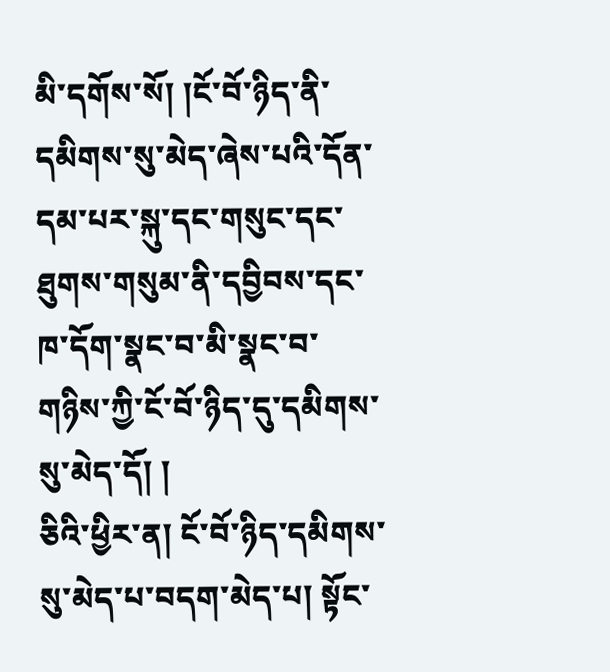མི་དགོས་སོ། །ངོ་བོ་ཉིད་ནི་དམིགས་སུ་མེད་ཞེས་པའི་དོན་དམ་པར་སྐུ་དང་གསུང་དང་ཐུགས་གསུམ་ནི་དབྱིབས་དང་ཁ་དོག་སྣང་བ་མི་སྣང་བ་གཉིས་ཀྱི་ངོ་བོ་ཉིད་དུ་དམིགས་སུ་མེད་དོ། །
ཅིའི་ཕྱིར་ན། ངོ་བོ་ཉིད་དམིགས་སུ་མེད་པ་བདག་མེད་པ། སྟོང་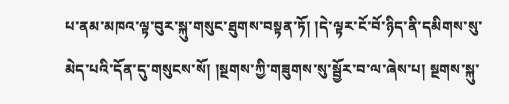པ་ནམ་མཁའ་ལྟ་བུར་སྐུ་གསུང་ཐུགས་བསྟན་ཏོ། །དེ་ལྟར་ངོ་བོ་ཉིད་ནི་དམིགས་སུ་མེད་པའི་དོན་དུ་གསུངས་སོ། །སྔགས་ཀྱི་གཟུགས་སུ་སྦྱོར་བ་ལ་ཞེས་པ། སྔགས་སྐུ་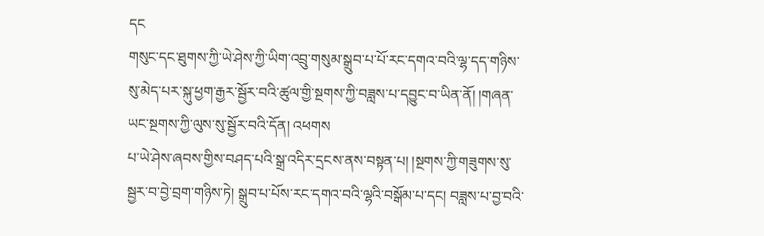དང
གསུང་དང་ཐུགས་ཀྱི་ཡེ་ཤེས་ཀྱི་ཡིག་འབྲུ་གསུམ་སྒྲུབ་པ་པོ་རང་དགའ་བའི་ལྷ་དད་གཉིས་སུ་མེད་པར་སྐུ་ཕྱག་རྒྱར་སྦྱོར་བའི་ཚུལ་གྱི་སྔགས་ཀྱི་བཟླས་པ་དབྱུང་བ་ཡིན་ནོ། །གཞན་ཡང་སྔགས་ཀྱི་ལུས་སུ་སྦྱོར་བའི་དོན། འཕགས
པ་ཡེ་ཤེས་ཞབས་གྱིས་བཤད་པའི་སྒྲ་འདིར་དྲངས་ནས་བསྟན་པ། །སྔགས་ཀྱི་གཟུགས་སུ་སྦྱར་བ་བྱེ་བྲག་གཉིས་ཏེ། སྒྲུབ་པ་པོས་རང་དགའ་བའི་ལྷའི་བསྒོམ་པ་དང། བཟླས་པ་བྱ་བའི་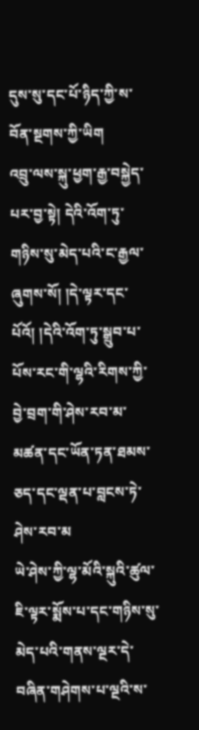དུས་སུ་དང་པོ་ཉིད་ཀྱི་ས་བོན་སྔགས་ཀྱི་ཡིག
འབྲུ་ལས་སྐུ་ཕྱག་རྒྱ་བསྐྱེད་པར་བྱ་སྟེ། དེའི་འོག་ཏུ་གཉིས་སུ་མེད་པའི་ང་རྒྱལ་ཞུགས་སོ། །དེ་ལྟར་དང་པོའོ། །དེའི་འོག་ཏུ་སྒྲུབ་པ་པོས་རང་གི་ལྷའི་རིགས་ཀྱི་བྱེ་བྲག་གི་ཤེས་རབ་མ་མཚན་དང་ཡོན་ཏན་ཐམས་ཅད་དང་ལྡན་པ་བླངས་ཏེ་ཤེས་རབ་མ
ཡེ་ཤེས་ཀྱི་ལྷ་མོའི་སྐུའི་ཚུལ་ཇི་ལྟར་སྨོས་པ་དང་གཉིས་སུ་མེད་པའི་གནས་ལྔར་དེ་བཞིན་གཤེགས་པ་ལྔའི་ས་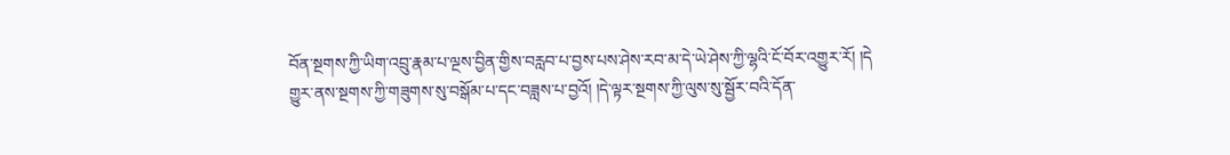བོན་སྔགས་ཀྱི་ཡིག་འབྲུ་རྣམ་པ་ལྔས་བྱིན་གྱིས་བརླབ་པ་བྱས་པས་ཤེས་རབ་མ་དེ་ཡེ་ཤེས་ཀྱི་ལྷའི་ངོ་བོར་འགྱུར་རོ། །དེ
གྱུར་ནས་སྔགས་ཀྱི་གཟུགས་སུ་བསྒོམ་པ་དང་བཟླས་པ་བྱའོ། །དེ་ལྟར་སྔགས་ཀྱི་ལུས་སུ་སྦྱོར་བའི་དོན་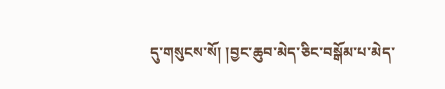དུ་གསུངས་སོ། །བྱང་ཆུབ་མེད་ཅིང་བསྒོམ་པ་མེད་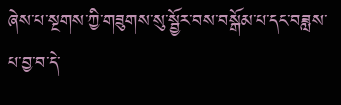ཞེས་པ་སྔགས་ཀྱི་གཟུགས་སུ་སྦྱོར་བས་བསྒོམ་པ་དང་བཟླས་པ་བྱ་བ་དེ་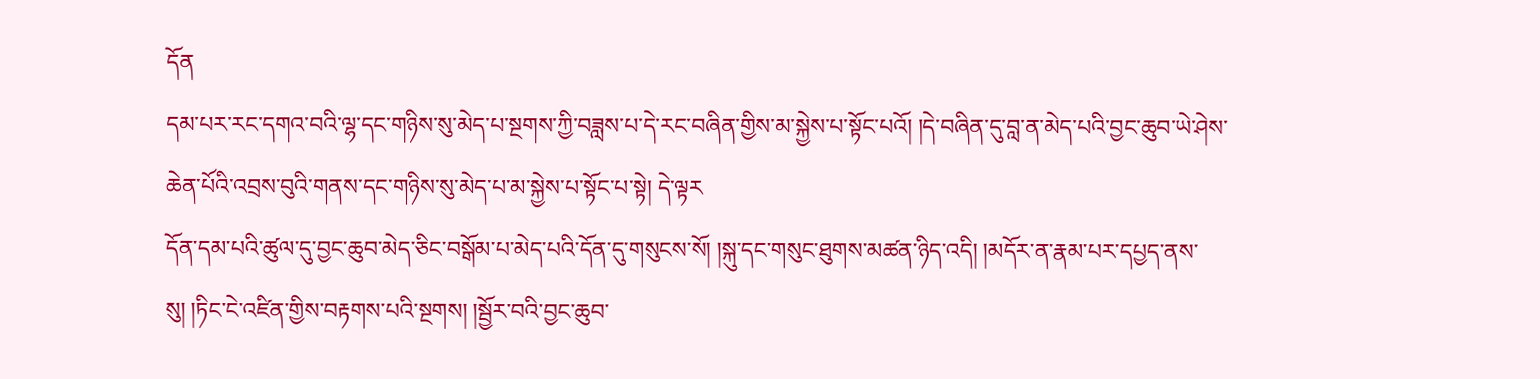དོན
དམ་པར་རང་དགའ་བའི་ལྷ་དང་གཉིས་སུ་མེད་པ་སྔགས་ཀྱི་བཟླས་པ་དེ་རང་བཞིན་གྱིས་མ་སྐྱེས་པ་སྟོང་པའོ། །དེ་བཞིན་དུ་བླ་ན་མེད་པའི་བྱང་ཆུབ་ཡེ་ཤེས་ཆེན་པོའི་འབྲས་བུའི་གནས་དང་གཉིས་སུ་མེད་པ་མ་སྐྱེས་པ་སྟོང་པ་སྟེ། དེ་ལྟར
དོན་དམ་པའི་ཚུལ་དུ་བྱང་ཆུབ་མེད་ཅིང་བསྒོམ་པ་མེད་པའི་དོན་དུ་གསུངས་སོ། །སྐུ་དང་གསུང་ཐུགས་མཚན་ཉིད་འདི། །མདོར་ན་རྣམ་པར་དཔྱད་ནས་སུ། །ཏིང་ངེ་འཛིན་གྱིས་བརྟགས་པའི་སྔགས། །སྦྱོར་བའི་བྱང་ཆུབ་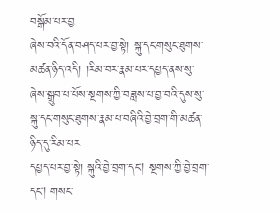བསྒོམ་པར་བྱ
ཞེས་བའི་དོན་བཤད་པར་བྱ་སྟེ། སྐུ་དང་གསུང་ཐུགས་མཚན་ཉིད་འདི། །རིམ་བར་རྣམ་པར་དཔྱད་ནས་སུ་ཞེས་སྒྲུབ་པ་པོས་སྔགས་ཀྱི་བཟླས་པ་བྱ་བའི་དུས་སུ་སྐུ་དང་གསུང་ཐུགས་རྣམ་པ་བཞིའི་བྱེ་བྲག་གི་མཚན་ཉིད་དུ་རིམ་པར
དཔྱད་པར་བྱ་སྟེ། སྐུའི་བྱེ་བྲག་དང། སྔགས་ཀྱི་བྱེ་བྲག་དང། གསང་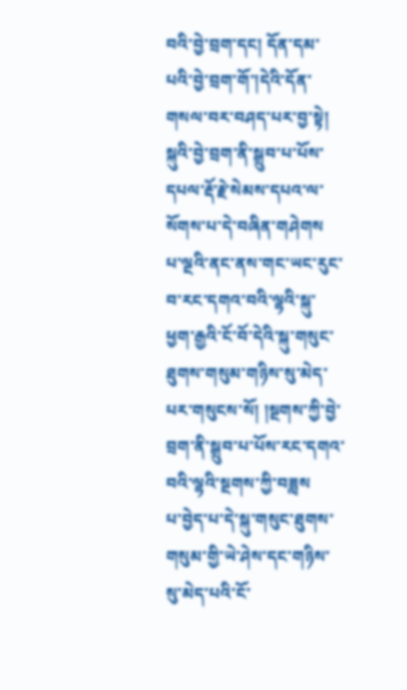བའི་བྱེ་བྲག་དང། དོན་དམ་པའི་བྱེ་བྲག་གོ་།དེའི་དོན་གསལ་བར་བཤད་པར་བྱ་སྟེ། སྐུའི་བྱེ་བྲག་ནི་སྒྲུབ་པ་པོས་དཔལ་རྡོ་རྗེ་སེམས་དཔའ་ལ་སོགས་པ་དེ་བཞིན་གཤེགས
པ་ལྔའི་ནང་ནས་གང་ཡང་རུང་བ་རང་དགའ་བའི་ལྷའི་སྐུ་ཕྱག་རྒྱའི་ངོ་བོ་དེའི་སྐུ་གསུང་ཐུགས་གསུམ་གཉིས་སུ་མེད་པར་གསུངས་སོ། །སྔགས་ཀྱི་བྱེ་བྲག་ནི་སྒྲུབ་པ་པོས་རང་དགའ་བའི་ལྷའི་སྔགས་ཀྱི་བཟླས
པ་བྱེད་པ་དེ་སྐུ་གསུང་ཐུགས་གསུམ་གྱི་ཡེ་ཤེས་དང་གཉིས་སུ་མེད་པའི་ངོ་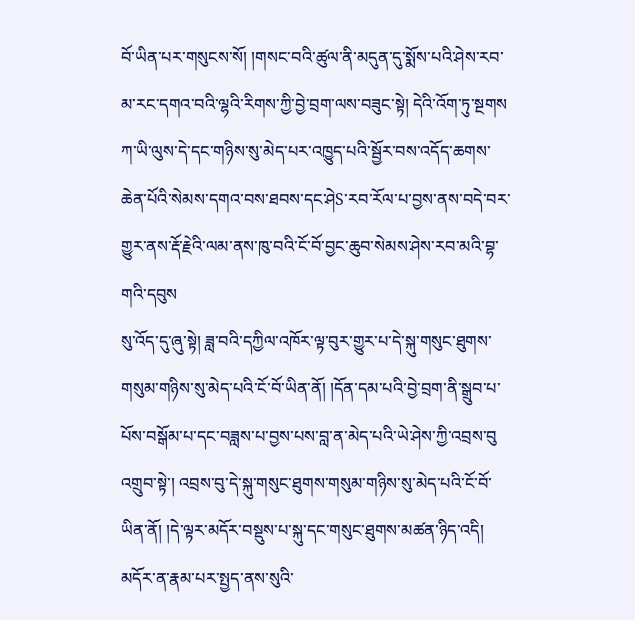བོ་ཡིན་པར་གསུངས་སོ། །གསང་བའི་ཚུལ་ནི་མདུན་དུ་སྨོས་པའི་ཤེས་རབ་མ་རང་དགའ་བའི་ལྷའི་རིགས་ཀྱི་བྱེ་བྲག་ལས་བཟུང་སྟེ། དེའི་འོག་ཏུ་སྔགས
ཀ་ཡི་ལུས་དེ་དང་གཉིས་སུ་མེད་པར་འཁྱུད་པའི་སྦྱོར་བས་འདོད་ཆགས་ཆེན་པོའི་སེམས་དགའ་བས་ཐབས་དང་ཤེS་རབ་རོལ་པ་བྱས་ནས་བདེ་བར་གྱུར་ནས་རྡོ་རྗེའི་ལམ་ནས་ཁུ་བའི་ངོ་བོ་བྱང་ཆུབ་སེམས་ཤེས་རབ་མའི་བྷ་གའི་དབུས
སུ་འོད་དུ་ཞུ་སྟེ། ཟླ་བའི་དཀྱིལ་འཁོར་ལྟ་བུར་གྱུར་པ་དེ་སྐུ་གསུང་ཐུགས་གསུམ་གཉིས་སུ་མེད་པའི་ངོ་བོ་ཡིན་ནོ། །དོན་དམ་པའི་བྱེ་བྲག་ནི་སྒྲུབ་པ་པོས་བསྒོམ་པ་དང་བཟླས་པ་བྱས་པས་བླ་ན་མེད་པའི་ཡེ་ཤེས་ཀྱི་འབྲས་བུ
འགྲུབ་སྟེ་། འབྲས་བུ་དེ་སྐུ་གསུང་ཐུགས་གསུམ་གཉིས་སུ་མེད་པའི་ངོ་བོ་ཡིན་ནོ། །དེ་ལྟར་མདོར་བསྡུས་པ་སྐུ་དང་གསུང་ཐུགས་མཚན་ཉིད་འདི། མདོར་ན་རྣམ་པར་སྤྱད་ནས་སུའི་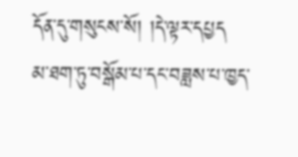དོན་དུ་གསུངས་སོ། །དེ་ལྟར་དཔྱད
མ་ཐག་ཏུ་བསྒོམ་པ་དང་བཟླས་པ་ཁྱད་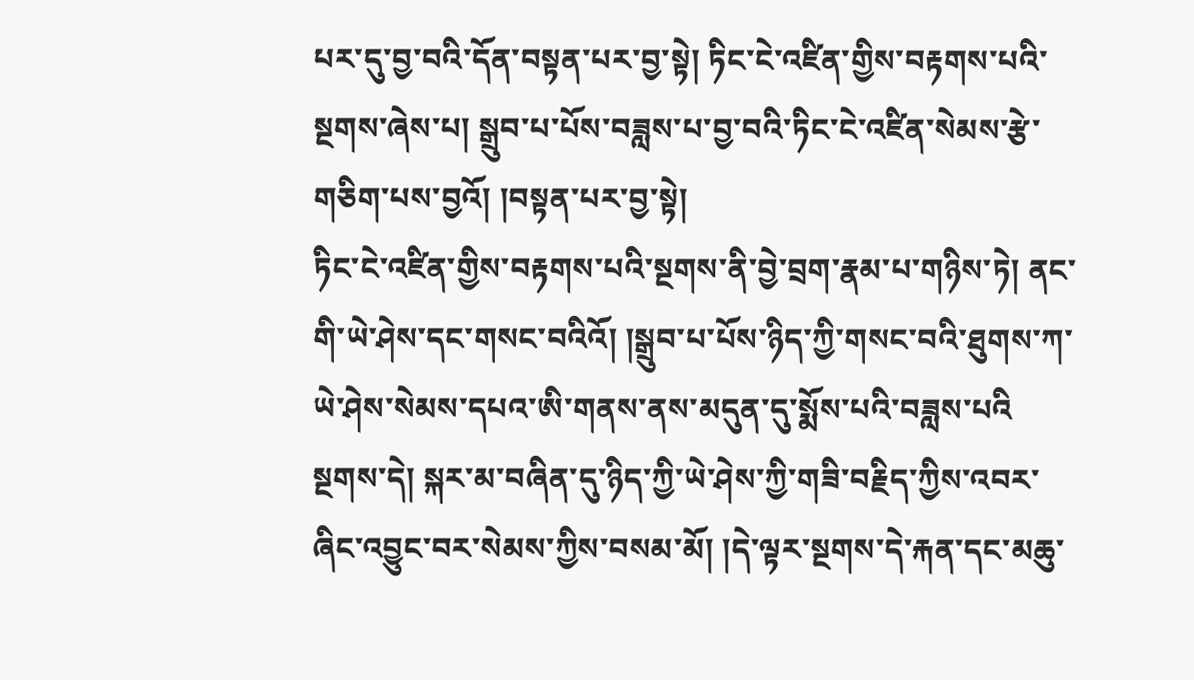པར་དུ་བྱ་བའི་དོན་བསྟན་པར་བྱ་སྟེ། ཏིང་ངེ་འཛིན་གྱིས་བརྟགས་པའི་སྔགས་ཞེས་པ། སྒྲུབ་པ་པོས་བཟླས་པ་བྱ་བའི་ཏིང་ངེ་འཛིན་སེམས་རྩེ་གཅིག་པས་བྱའོ། །བསྟན་པར་བྱ་སྟེ།
ཏིང་ངེ་འཛིན་གྱིས་བརྟགས་པའི་སྔགས་ནི་བྱེ་བྲག་རྣམ་པ་གཉིས་ཏེ། ནང་གི་ཡེ་ཤེས་དང་གསང་བའིའོ། །སྒྲུབ་པ་པོས་ཉིད་ཀྱི་གསང་བའི་ཐུགས་ཀ་ཡེ་ཤེས་སེམས་དཔའ་ཨི་གནས་ནས་མདུན་དུ་སྨོས་པའི་བཟླས་པའི
སྔགས་དེ། སྐར་མ་བཞིན་དུ་ཉིད་ཀྱི་ཡེ་ཤེས་ཀྱི་གཟི་བརྗིད་ཀྱིས་འབར་ཞིང་འབྱུང་བར་སེམས་ཀྱིས་བསམ་མོ། །དེ་ལྟར་སྔགས་དེ་རྐན་དང་མཆུ་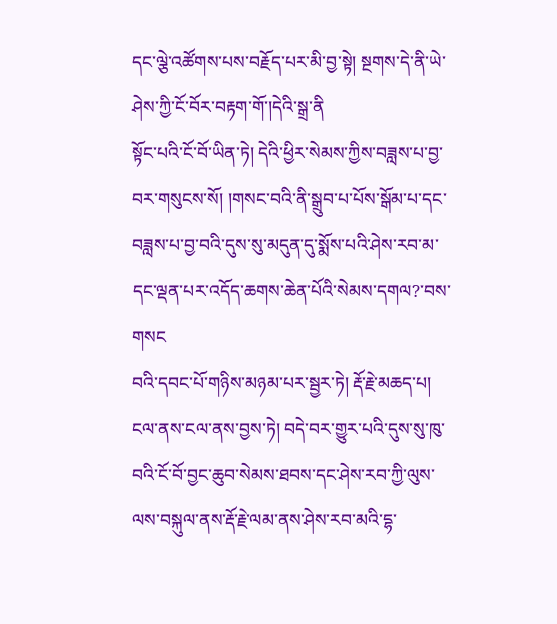དང་ལྕེ་འཚོགས་པས་བརྗོད་པར་མི་བྱ་སྟེ། སྔགས་དེ་ནི་ཡེ་ཤེས་ཀྱི་ངོ་བོར་བརྟག་གོ་།དེའི་སྒྲ་ནི
སྟོང་པའི་ངོ་བོ་ཡིན་ཏེ། དེའི་ཕྱིར་སེམས་ཀྱིས་བཟླས་པ་བྱ་བར་གསུངས་སོ། །གསང་བའི་ནི་སྒྲུབ་པ་པོས་སྒོམ་པ་དང་བཟླས་པ་བྱ་བའི་དུས་སུ་མདུན་དུ་སྨོས་པའི་ཤེས་རབ་མ་དང་ལྡན་པར་འདོད་ཆགས་ཆེན་པོའི་སེམས་དགལ?་བས་གསང
བའི་དབང་པོ་གཉིས་མཉམ་པར་སྦྱར་ཏེ། རྡོ་རྗེ་མཆད་པ། ངལ་ནས་ངལ་ནས་བྱས་ཏེ། བདེ་བར་གྱུར་པའི་དུས་སུ་ཁུ་བའི་ངོ་བོ་བྱང་ཆུབ་སེམས་ཐབས་དང་ཤེས་རབ་ཀྱི་ལུས་ལས་བསྐུལ་ནས་རྡོ་རྗེ་ལམ་ནས་ཤེས་རབ་མའི་དྷ་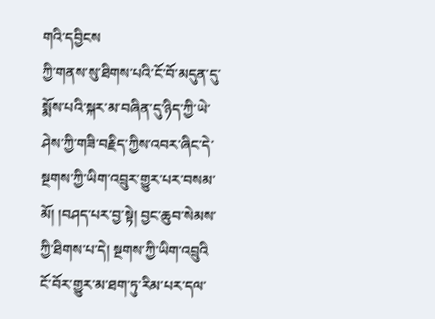གའི་དབྱིངས
ཀྱི་གནས་སུ་ཐིགས་པའི་ངོ་བོ་མདུན་དུ་སྨོས་པའི་སྐར་མ་བཞིན་དུ་ཉིད་ཀྱི་ཡེ་ཤེས་ཀྱི་གཟི་བརྗིད་ཀྱིས་འབར་ཞིང་དེ་སྔགས་ཀྱི་ཡིག་འབྲུར་གྱུར་པར་བསམ་མོ། །བཤད་པར་བྱ་སྟེ། བྱང་ཆུབ་སེམས་ཀྱི་ཐིགས་པ་དེ། སྔགས་ཀྱི་ཡིག་འབྲུའི
ངོ་བོར་གྱུར་མ་ཐག་ཏུ་རིམ་པར་དལ་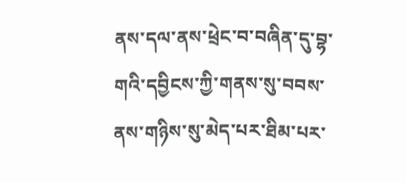ནས་དལ་ནས་ཕྲེང་བ་བཞིན་དུ་བྷ་གའི་དབྱིངས་ཀྱི་གནས་སུ་བབས་ནས་གཉིས་སུ་མེད་པར་ཐིམ་པར་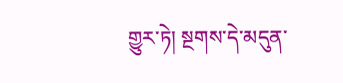གྱུར་ཏེ། སྔགས་དེ་མདུན་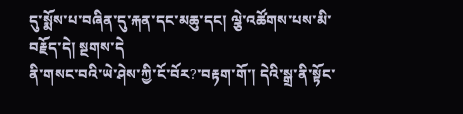དུ་སྨོས་པ་བཞིན་དུ་རྐན་དང་མཆུ་དང། ལྕེ་འཚོགས་པས་མི་བརྗོད་དེ། སྔགས་དེ
ནི་གསང་བའི་ཡེ་ཤེས་ཀྱི་ངོ་བོར?་བརྟག་གོ་། དེའི་སྒྲ་ནི་སྟོང་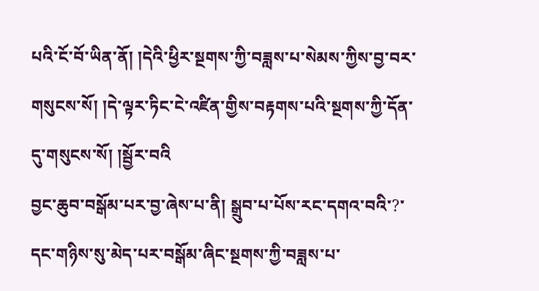པའི་ངོ་བོ་ཡིན་ནོ། །དེའི་ཕྱིར་སྔགས་ཀྱི་བཟླས་པ་སེམས་ཀྱིས་བྱ་བར་གསུངས་སོ། །དེ་ལྟར་ཏིང་ངེ་འཛིན་གྱིས་བརྟགས་པའི་སྔགས་ཀྱི་དོན་དུ་གསུངས་སོ། །སྦྱོར་བའི
བྱང་ཆུབ་བསྒོམ་པར་བྱ་ཞེས་པ་ནི། སྒྲུབ་པ་པོས་རང་དགའ་བའི་?་དང་གཉིས་སུ་མེད་པར་བསྒོམ་ཞིང་སྔགས་ཀྱི་བཟླས་པ་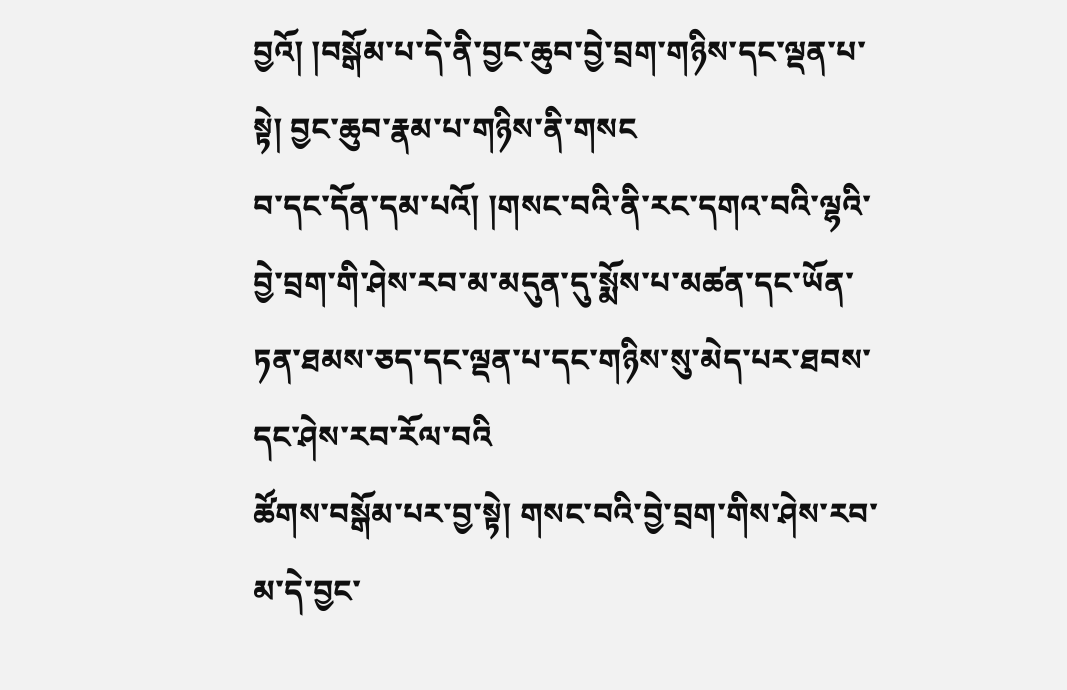བྱའོ། །བསྒོམ་པ་དེ་ནི་བྱང་ཆུབ་བྱེ་བྲག་གཉིས་དང་ལྡན་པ་སྟེ། བྱང་ཆུབ་རྣམ་པ་གཉིས་ནི་གསང
བ་དང་དོན་དམ་པའོ། །གསང་བའི་ནི་རང་དགའ་བའི་ལྷའི་བྱེ་བྲག་གི་ཤེས་རབ་མ་མདུན་དུ་སྨོས་པ་མཚན་དང་ཡོན་ཏན་ཐམས་ཅད་དང་ལྡན་པ་དང་གཉིས་སུ་མེད་པར་ཐབས་དང་ཤེས་རབ་རོལ་བའི
ཚོགས་བསྒོམ་པར་བྱ་སྟེ། གསང་བའི་བྱེ་བྲག་གིས་ཤེས་རབ་མ་དེ་བྱང་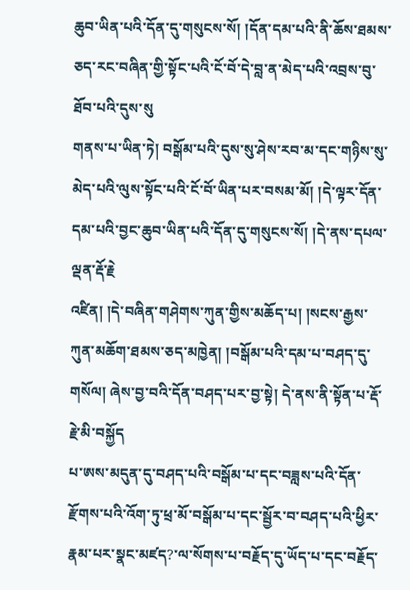ཆུབ་ཡིན་པའི་དོན་དུ་གསུངས་སོ། །དོན་དམ་པའི་ནི་ཆོས་ཐམས་ཅད་རང་བཞིན་གྱི་སྟོང་པའི་ངོ་བོ་དེ་བླ་ན་མེད་པའི་འབྲས་བུ་ཐོབ་པའི་དུས་སུ
གནས་པ་ཡིན་ཏེ། བསྒོམ་པའི་དུས་སུ་ཤེས་རབ་མ་དང་གཉིས་སུ་མེད་པའི་ལུས་སྟོང་པའི་ངོ་བོ་ཡིན་པར་བསམ་མོ། །དེ་ལྟར་དོན་དམ་པའི་བྱང་ཆུབ་ཡིན་པའི་དོན་དུ་གསུངས་སོ། །དེ་ནས་དཔལ་ལྡན་རྡོ་རྗེ
འཛིན། །དེ་བཞིན་གཤེགས་ཀུན་གྱིས་མཆོད་པ། །སངས་རྒྱས་ཀུན་མཆོག་ཐམས་ཅད་མཁྱེན། །བསྒོམ་པའི་དམ་པ་བཤད་དུ་གསོལ། ཞེས་བྱ་བའི་དོན་བཤད་པར་བྱ་སྟེ། དེ་ནས་ནི་སྟོན་པ་རྡོ་རྗེ་མི་བསྐྱོད
པ་ཨས་མདུན་དུ་བཤད་པའི་བསྒོམ་པ་དང་བཟླས་པའི་དོན་རྫོགས་པའི་འོག་ཏུ་ཕྲ་མོ་བསྒོམ་པ་དང་སྦྱོར་བ་བཤད་པའི་ཕྱིར་རྣམ་པར་སྣང་མཛད?་ལ་སོགས་པ་བརྗོད་དུ་ཡོད་པ་དང་བརྗོད་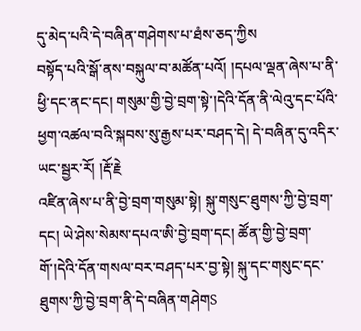དུ་མེད་པའི་དེ་བཞིན་གཤེགས་པ་ཐཾས་ཅད་ཀྱིས
བསྟོད་པའི་སྒོ་ནས་བསྐུལ་བ་མཚོན་པའོ། །དཔལ་ལྡན་ཞེས་པ་ནི་ཕྱི་དང་ནང་དང། གསུམ་གྱི་བྱེ་བྲག་སྟེ་།དེའི་དོན་ནི་ལེའུ་དང་པོའི་ཕྱག་འཚལ་བའི་སྐབས་སུ་རྒྱས་པར་བཤད་དེ། དེ་བཞིན་དུ་འདིར་ཡང་སྦྱར་རོ། །རྡོ་རྗེ
འཛིན་ཞེས་པ་ནི་བྱེ་བྲག་གསུམ་སྟེ། སྐུ་གསུང་ཐུགས་ཀྱི་བྱེ་བྲག་དང། ཡེ་ཤེས་སེམས་དཔའ་ཨི་བྱེ་བྲག་དང། ཚོན་གྱི་བྱེ་བྲག་གོ་།དེའི་དོན་གསལ་བར་བཤད་པར་བྱ་སྟེ། སྐུ་དང་གསུང་དང་ཐུགས་ཀྱི་བྱེ་བྲག་ནི་དེ་བཞིན་གཤེགS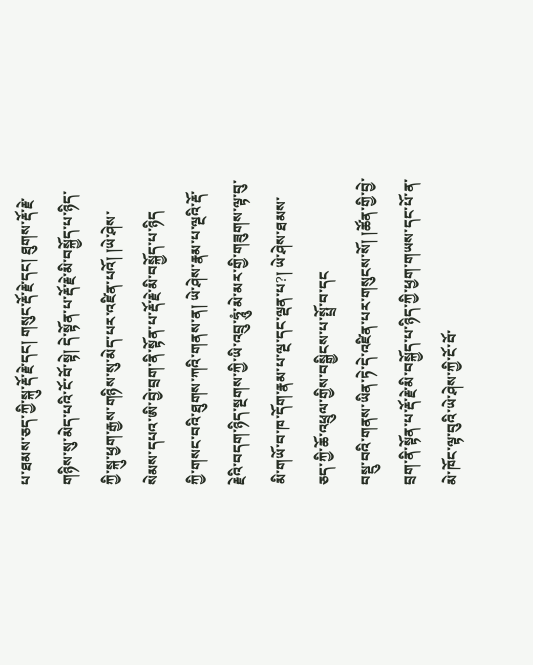པ་ཐམས་ཅད་ཀྱི་སྐུ་རྡོ་རྗེ་དང། གསུང་རྡོ་རྗེ་དང། ཐུགས་རྡོ་རྗེ་གཉིས་སུ་མེད་པའི་ངོ་བོ་སྟེ། དེ་སྟོན་པ་རྡོ་རྗེ་མི་བསྐྱོད་པ་ཉིད་ཀྱི་སྐུ་ཕྱག་རྒྱས་གཉིས་སུ་མེད་པར་འཛིན་པའོ། །ཡེ་ཤེས་སེམས་དཔའ་ཨི་བྱེ་བྲག་ནི་སྟོན་པ་རྡོ་རྗེ་མི་བསྐྱོད་པ་ཉིད
ཀྱི་གསང་བའི་ཐུགས་ཀའི་གནས་ན། ཡེ་ཤེས་རྣམ་པ་ལྔའི་རྡོ་རྗེའི་བདག་ཉིད་སྔགས་ཀྱི་ཡི་འབྲུ་ཧཱུཾ་མེ་མར་གྱི་གཟུགས་ལྟ་བུ་མི་གཡོ་བ་ཁ་དོག་རྣམ་པ་ལྔ་དང་ལྡན་པ?། ཡེ་ཤེས་ཐམས་ཅད་ཀྱི་ཆོ་འཕྲུལ་གྱིས་བསྒྱིངས་པ་སྤྲོ་བ་དང
བསྡུ་བའི་གནས་ཡིན་ཏེ་དེ་འཛིན་པར་གསུངས་སོ། །ཚོན་གྱི་བྱེ་བྲག་ནི་སྟོན་པ་རྡོ་རྗེ་མི་བསྐྱོད་པ་ཉིད་ཀྱི་ཕྱག་གཡས་དང་པོ་ན་མེ་ཁོང་ལྟ་བུའི་ཡེ་ཤེས་ཀྱི་ངོ་བོ་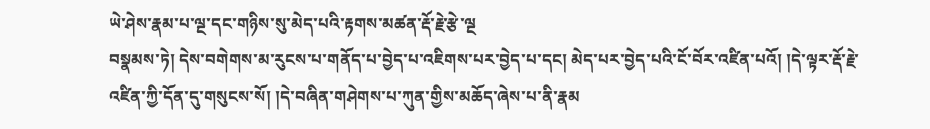ཡེ་ཤེས་རྣམ་པ་ལྔ་དང་གཉིས་སུ་མེད་པའི་རྟགས་མཚན་རྡོ་རྗེ་རྩེ་ལྔ
བསྣམས་ཏེ། དེས་བགེགས་མ་རུངས་པ་གནོད་པ་བྱེད་པ་འཇིགས་པར་བྱེད་པ་དང། མེད་པར་བྱེད་པའི་ངོ་བོར་འཛིན་པའོ། །དེ་ལྟར་རྡོ་རྗེ་འཛིན་ཀྱི་དོན་དུ་གསུངས་སོ། །དེ་བཞིན་གཤེགས་པ་ཀུན་གྱིས་མཆོད་ཞེས་པ་ནི་རྣམ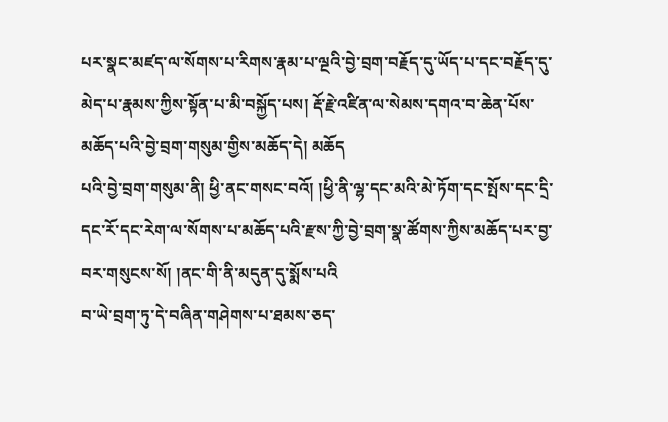པར་སྣང་མཛད་ལ་སོགས་པ་རིགས་རྣམ་པ་ལྔའི་བྱེ་བྲག་བརྗོད་དུ་ཡོད་པ་དང་བརྗོད་དུ་མེད་པ་རྣམས་ཀྱིས་སྟོན་པ་མི་བསྐྱོད་པས། རྡོ་རྗེ་འཛིན་ལ་སེམས་དགའ་བ་ཆེན་པོས་མཆོད་པའི་བྱེ་བྲག་གསུམ་གྱིས་མཆོད་དེ། མཆོད
པའི་བྱེ་བྲག་གསུམ་ནི། ཕྱི་ནང་གསང་བའོ། །ཕྱི་ནི་ལྷ་དང་མའི་མེ་ཏོག་དང་སྤོས་དང་དྲི་དང་རོ་དང་རེག་ལ་སོགས་པ་མཆོད་པའི་རྫས་ཀྱི་བྱེ་བྲག་སྣ་ཚོགས་ཀྱིས་མཆོད་པར་བྱ་བར་གསུངས་སོ། །ནང་གི་ནི་མདུན་དུ་སྨོས་པའི
བ་ཡེ་བྲག་ཏུ་དེ་བཞིན་གཤེགས་པ་ཐམས་ཅད་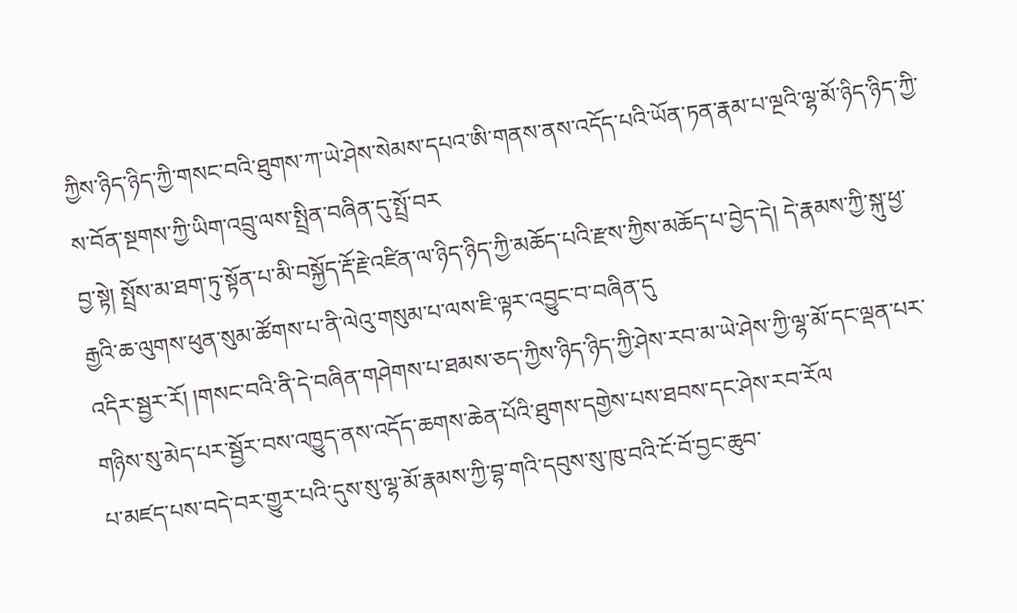ཀྱིས་ཉིད་ཉིད་ཀྱི་གསང་བའི་ཐུགས་ཀ་ཡེ་ཤེས་སེམས་དཔའ་ཨི་གནས་ནས་འདོད་པའི་ཡོན་ཏན་རྣམ་པ་ལྔའི་ལྷ་མོ་ཉིད་ཉིད་ཀྱི་ས་བོན་སྔགས་ཀྱི་ཡིག་འབྲུ་ལས་སྤྲིན་བཞིན་དུ་སྤྲོ་བར
བྱ་སྟེ། སྤྲོས་མ་ཐག་ཏུ་སྟོན་པ་མི་བསྐྱོད་རྡོ་རྗེ་འཛིན་ལ་ཉིད་ཉིད་ཀྱི་མཆོད་པའི་རྫས་ཀྱིས་མཆོད་པ་བྱེད་དེ། དེ་རྣམས་ཀྱི་སྐུ་ཕྱ་རྒྱའི་ཆ་ལུགས་ཕུན་སུམ་ཚོགས་པ་ནི་ལེའུ་གསུམ་པ་ལས་ཇི་ལྟར་འབྱུང་བ་བཞིན་དུ
འདིར་སྦྱར་རོ། །གསང་བའི་ནི་དེ་བཞིན་གཤེགས་པ་ཐམས་ཅད་ཀྱིས་ཉིད་ཉིད་ཀྱི་ཤེས་རབ་མ་ཡེ་ཤེས་ཀྱི་ལྷ་མོ་དང་ལྡན་པར་གཉིས་སུ་མེད་པར་སྦྱོར་བས་འཁྱུད་ནས་འདོད་ཆགས་ཆེན་པོའི་ཐུགས་དགྱེས་པས་ཐབས་དང་ཤེས་རབ་རོལ
པ་མཛད་པས་བདེ་བར་གྱུར་པའི་དུས་སུ་ལྷ་མོ་རྣམས་ཀྱི་བྷ་གའི་དབུས་སུ་ཁུ་བའི་ངོ་བོ་བྱང་ཆུབ་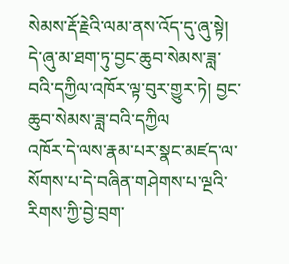སེམས་རྡོ་རྗེའི་ལམ་ནས་འོད་དུ་ཞུ་སྟེ། དེ་ཞུ་མ་ཐག་ཏུ་བྱང་ཆུབ་སེམས་ཟླ་བའི་དཀྱིལ་འཁོར་ལྟ་བུར་གྱུར་ཏེ། བྱང་ཆུབ་སེམས་ཟླ་བའི་དཀྱིལ
འཁོར་དེ་ལས་རྣམ་པར་སྣང་མཛད་ལ་སོགས་པ་དེ་བཞིན་གཤེགས་པ་ལྔའི་རིགས་ཀྱི་བྱེ་བྲག་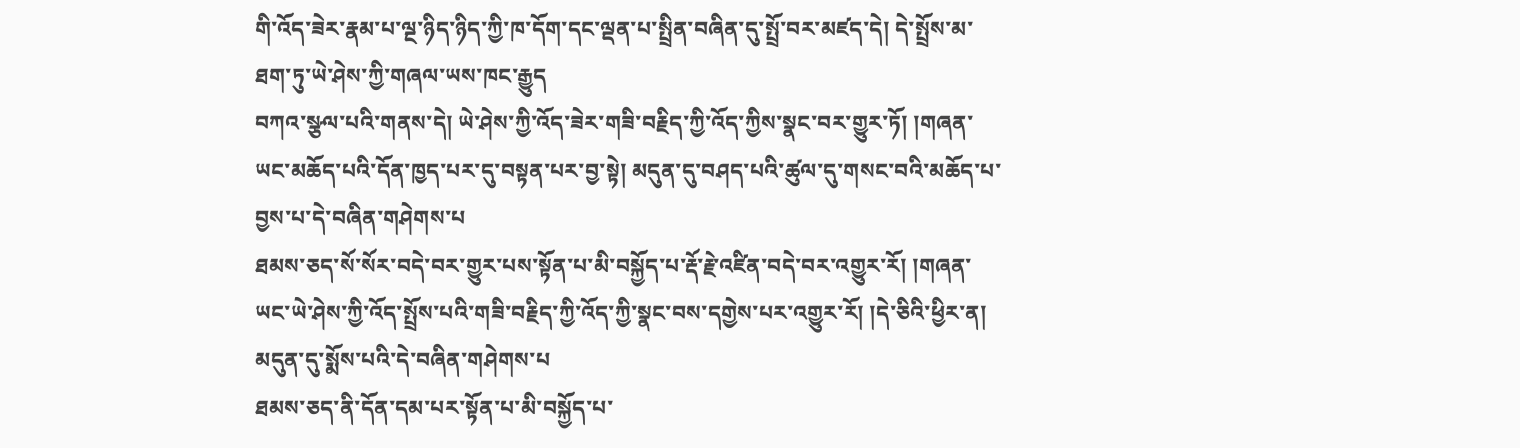གི་འོད་ཟེར་རྣམ་པ་ལྔ་ཉིད་ཉིད་ཀྱི་ཁ་དོག་དང་ལྡན་པ་སྤྲིན་བཞིན་དུ་སྤྲོ་བར་མཛད་དེ། དེ་སྤྲོས་མ་ཐག་ཏུ་ཡེ་ཤེས་ཀྱི་གཞལ་ཡས་ཁང་རྒྱུད
བཀའ་སྩལ་པའི་གནས་དེ། ཡེ་ཤེས་ཀྱི་འོད་ཟེར་གཟི་བརྗིད་ཀྱི་འོད་ཀྱིས་སྣང་བར་གྱུར་ཏོ། །གཞན་ཡང་མཆོད་པའི་དོན་ཁྱད་པར་དུ་བསྟན་པར་བྱ་སྟེ། མདུན་དུ་བཤད་པའི་ཚུལ་དུ་གསང་བའི་མཆོད་པ་བྱས་པ་དེ་བཞིན་གཤེགས་པ
ཐམས་ཅད་སོ་སོར་བདེ་བར་གྱུར་པས་སྟོན་པ་མི་བསྐྱོད་པ་རྡོ་རྗེ་འཛིན་བདེ་བར་འགྱུར་རོ། །གཞན་ཡང་ཡེ་ཤེས་ཀྱི་འོད་སྤྲོས་པའི་གཟི་བརྗིད་ཀྱི་འོད་ཀྱི་སྣང་བས་དགྱེས་པར་འགྱུར་རོ། །དེ་ཅིའི་ཕྱིར་ན། མདུན་དུ་སྨོས་པའི་དེ་བཞིན་གཤེགས་པ
ཐམས་ཅད་ནི་དོན་དམ་པར་སྟོན་པ་མི་བསྐྱོད་པ་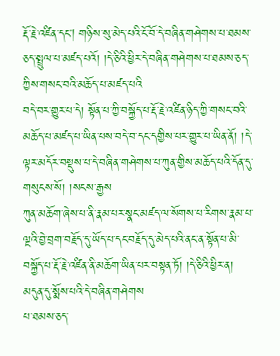རྡོ་རྗེ་འཛིན་དང། གཉིས་སུ་མེད་པའི་ངོ་བོ་དེ་བཞིན་གཤེགས་པ་ཐམས་ཅད་སྤྲུལ་པ་མཛད་པའོ། །དེ་ཅིའི་ཕྱིར་དེ་བཞིན་གཤེགས་པ་ཐམས་ཅད་ཀྱིས་གསང་བའི་མཆོད་པ་མཛད་པའི
བདེ་བར་གྱུར་པ་དེ། སྟོན་པ་ཀྱི་བསྐྱོད་པ་རྡོ་རྗེ་འཛིན་ཉིད་ཀྱི་གསང་བའི་མཆོད་པ་མཛད་པ་ཡིན་པས་བདེ་བ་དང་དགྱིས་པར་གྱུར་པ་ཡིན་ནོ། །དེ་ལྟར་མདོར་བསྡུས་པ་དེ་བཞིན་གཤེགས་པ་ཀུན་གྱིས་མཆོད་པའི་དོན་དུ་གསུངས་སོ། །སངས་རྒྱས
ཀུན་མཆོག་ཞེས་པ་ནི་རྣམ་པར་སྣང་མཛད་ལ་སོགས་པ་རིགས་རྣམ་པ་ལྔའི་བྱེ་བྲག་བརྗོད་དུ་ཡོད་པ་དང་བརྗོད་དུ་མེད་པའི་ནང་ན་སྟོན་པ་མི་བསྐྱོད་པ་རྡོ་རྗེ་འཛིན་ནི་མཆོག་ཡིན་པར་བསྟན་ཏོ། །དེ་ཅིའི་ཕྱིར་ན། མདུན་དུ་སྨོས་པའི་དེ་བཞིན་གཤེགས
པ་ཐམས་ཅད་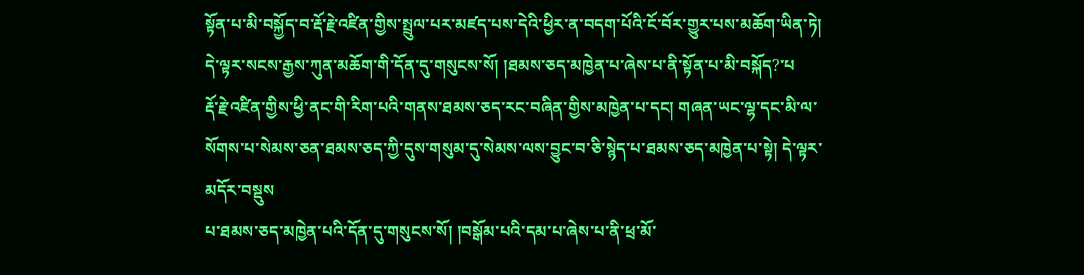སྟོན་པ་མི་བསྐྱོད་བ་རྡོ་རྗེ་འཛིན་གྱིས་སྤྲུལ་པར་མཛད་པས་དེའི་ཕྱིར་ན་བདག་པོའི་ངོ་བོར་གྱུར་པས་མཆོག་ཡིན་ཏེ། དེ་ལྟར་སངས་རྒྱས་ཀུན་མཆོག་གི་དོན་དུ་གསུངས་སོ། །ཐམས་ཅད་མཁྱེན་པ་ཞེས་པ་ནི་སྟོན་པ་མི་བསྐོད?་པ
རྡོ་རྗེ་འཛིན་གྱིས་ཕྱི་ནང་གི་རིག་པའི་གནས་ཐམས་ཅད་རང་བཞིན་གྱིས་མཁྱེན་པ་དང། གཞན་ཡང་ལྷ་དང་མི་ལ་སོགས་པ་སེམས་ཅན་ཐམས་ཅད་ཀྱི་དུས་གསུམ་དུ་སེམས་ལས་བྱུང་བ་ཅི་སྙེད་པ་ཐམས་ཅད་མཁྱེན་པ་སྟེ། དེ་ལྟར་མདོར་བསྡུས
པ་ཐམས་ཅད་མཁྱེན་པའི་དོན་དུ་གསུངས་སོ། །བསྒོམ་པའི་དམ་པ་ཞེས་པ་ནི་ཕྲ་མོ་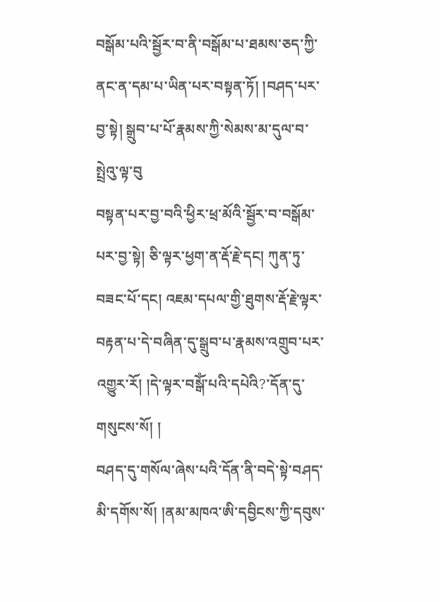བསྒོམ་པའི་སྦྱོར་བ་ནི་བསྒོམ་པ་ཐམས་ཅད་ཀྱི་ནང་ན་དམ་པ་ཡིན་པར་བསྟན་ཏོ། །བཤད་པར་བྱ་སྟེ། སྒྲུབ་པ་པོ་རྣམས་ཀྱི་སེམས་མ་དུལ་བ་སྤྲེའུ་ལྟ་བུ
བསྟན་པར་བྱ་བའི་ཕྱིར་ཕྲ་མོའི་སྦྱོར་བ་བསྒོམ་པར་བྱ་སྟེ། ཅི་ལྟར་ཕྱག་ན་རྡོ་རྗེ་དང། ཀུན་ཏུ་བཟང་པོ་དང། འཇམ་དཔལ་གྱི་ཐུགས་རྡོ་རྗེ་ལྟར་བརྟན་པ་དེ་བཞིན་དུ་སྒྲུབ་པ་རྣམས་འགྲུབ་པར་འགྱུར་རོ། །དེ་ལྟར་བསྒོཾ་པའི་དཔེའི?་དོན་དུ་གསུངས་སོ། །
བཤད་དུ་གསོལ་ཞེས་པའི་དོན་ནི་བདེ་སྟེ་བཤད་མི་དགོས་སོ། །ནམ་མཁའ་ཨི་དབྱིངས་ཀྱི་དབུས་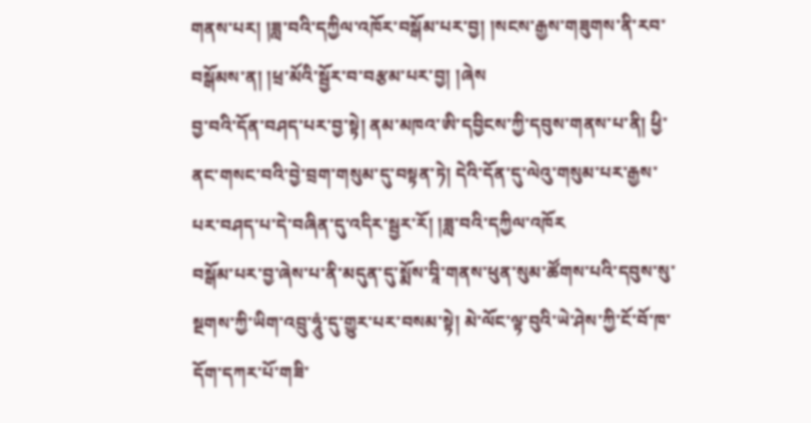གནས་པར། །ཟླ་བའི་དཀྱིལ་འཁོར་བསྒོམ་པར་བྱ། །སངས་རྒྱས་གཟུགས་ནི་རབ་བསྒོམས་ན། །ཕྲ་མོའི་སྦྱོར་བ་བརྩམ་པར་བྱ། །ཞེས
བྱ་བའི་དོན་བཤད་པར་བྱ་སྟེ། ནམ་མཁའ་ཨི་དབྱིངས་ཀྱི་དབུས་གནས་པ་ནི། ཕྱི་ནང་གསང་བའི་བྱེ་བྲག་གསུམ་དུ་བསྟན་ཏེ། དེའི་དོན་དུ་ལེའུ་གསུམ་པར་རྒྱས་པར་བཤད་པ་དེ་བཞིན་དུ་འདིར་སྦྱར་རོ། །ཟླ་བའི་དཀྱིལ་འཁོར
བསྒོམ་པར་བྱ་ཞེས་པ་ནི་མདུན་དུ་སྨོས་བཱི་གནས་ཕུན་སུམ་ཚོགས་པའི་དབུས་སུ་སྔགས་ཀྱི་ཡིག་འབྲུ་ཧཱུཾ་དུ་གྱུར་པར་བསམ་སྟེ། མེ་ལོང་ལྟ་བུའི་ཡེ་ཤེས་ཀྱི་ངོ་བོ་ཁ་དོག་དཀར་པོ་གཟི་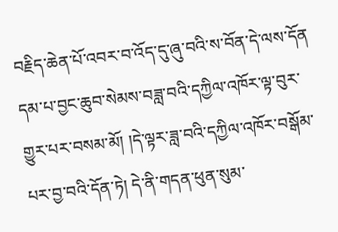བརྗིད་ཆེན་པོ་འབར་བ་འོད་དུ་ཞུ་བའི་ས་བོན་དེ་ལས་དོན
དམ་པ་བྱང་ཆུབ་སེམས་བཟླ་བའི་དཀྱིལ་འཁོར་ལྟ་བུར་གྱུར་པར་བསམ་མོ། །དེ་ལྟར་ཟླ་བའི་དཀྱིལ་འཁོར་བསྒོམ་པར་བྱ་བའི་དོན་ཏེ། དེ་ནི་གདན་ཕུན་སུམ་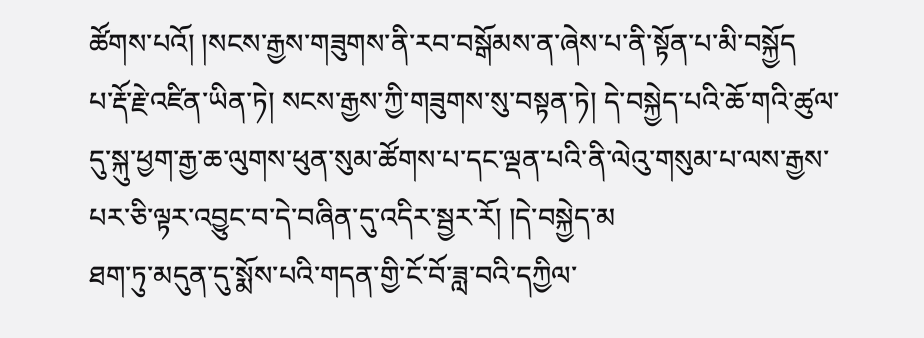ཚོགས་པའོ། །སངས་རྒྱས་གཟུགས་ནི་རབ་བསྒོམས་ན་ཞེས་པ་ནི་སྟོན་པ་མི་བསྐྱོད
པ་རྡོ་རྗེ་འཛིན་ཡིན་ཏེ། སངས་རྒྱས་ཀྱི་གཟུགས་སུ་བསྟན་ཏེ། དེ་བསྐྱེད་པའི་ཆོ་གའི་ཚུལ་དུ་སྐུ་ཕྱག་རྒྱ་ཆ་ལུགས་ཕུན་སུམ་ཚོགས་པ་དང་ལྡན་པའི་ནི་ལེའུ་གསུམ་པ་ལས་རྒྱས་པར་ཅི་ལྟར་འབྱུང་བ་དེ་བཞིན་དུ་འདིར་སྦྱར་རོ། །དེ་བསྐྱེད་མ
ཐག་ཏུ་མདུན་དུ་སྨོས་པའི་གདན་གྱི་ངོ་བོ་ཟླ་བའི་དཀྱིལ་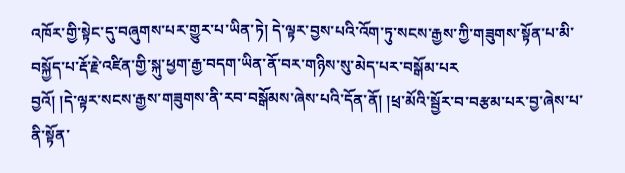འཁོར་གྱི་སྟེང་དུ་བཞུགས་པར་གྱུར་པ་ཡིན་ཏེ། དེ་ལྟར་བྱས་པའི་འོག་ཏུ་སངས་རྒྱས་ཀྱི་གཟུགས་སྟོན་པ་མི་བསྐྱོད་པ་རྡོ་རྗེ་འཛིན་གྱི་སྐུ་ཕྱག་རྒྱ་བདག་ཡིན་ནོ་བར་གཉིས་སུ་མེད་པར་བསྒོམ་པར
བྱའོ། །དེ་ལྟར་སངས་རྒྱས་གཟུགས་ནི་རབ་བསྒོམས་ཞེས་པའི་དོན་ནོ། །ཕྲ་མོའི་སྦྱོར་བ་བརྩམ་པར་བྱ་ཞེས་པ་ནི་སྟོན་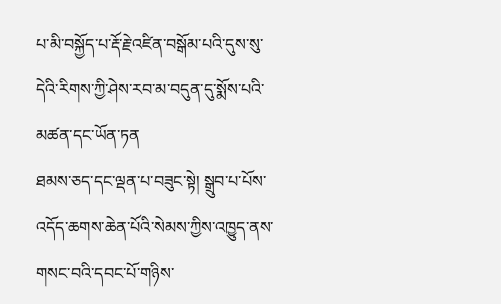པ་མི་བསྐྱོད་པ་རྡོ་རྗེ་འཛིན་བསྒོམ་པའི་དུས་སུ་དེའི་རིགས་ཀྱི་ཤེས་རབ་མ་བདུན་དུ་སྨོས་པའི་མཚན་དང་ཡོན་ཏན
ཐམས་ཅད་དང་ལྡན་པ་བཟུང་སྟེ། སྒྲུབ་པ་པོས་འདོད་ཆགས་ཆེན་པོའི་སེམས་ཀྱིས་འཁྱུད་ནས་གསང་བའི་དབང་པོ་གཉིས་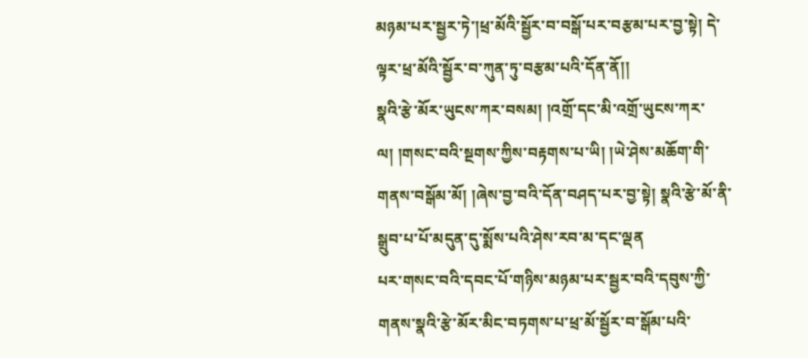མཉམ་པར་སྦྱར་ཏེ་།ཕྲ་མོའི་སྦྱོར་བ་བསྒོ་པར་བརྩམ་པར་བྱ་སྟེ། དེ་ལྟར་ཕྲ་མོའི་སྦྱོར་བ་ཀུན་ཏུ་བརྩམ་པའི་དོན་ནོ།།
སྣའི་རྩེ་མོར་ཡུངས་ཀར་བསམ། །འགྲོ་དང་མི་འགྲོ་ཡུངས་ཀར་ལ། །གསང་བའི་སྔགས་ཀྱིས་བརྟགས་པ་ཡི། །ཡེ་ཤེས་མཆོག་གི་གནས་བསྒོམ་མོ། །ཞེས་བྱ་བའི་དོན་བཤད་པར་བྱ་སྟེ། སྣའི་རྩེ་མོ་ནི་སྒྲུབ་པ་པོ་མདུན་དུ་སྨོས་པའི་ཤེས་རབ་མ་དང་ལྡན
པར་གསང་བའི་དབང་པོ་གཉིས་མཉམ་པར་སྦྱར་བའི་དབུས་ཀྱི་གནས་སྣའི་རྩེ་མོར་མིང་བཏགས་པ་ཕྲ་མོ་སྦྱོར་བ་སྒོམ་པའི་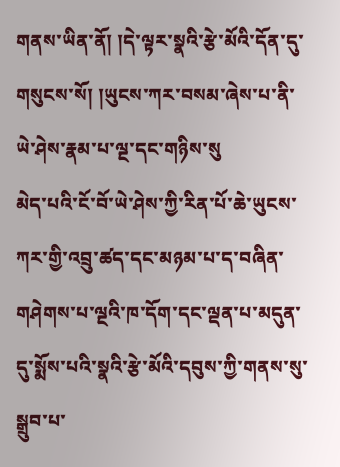གནས་ཡིན་ནོ། །དེ་ལྟར་སྣའི་རྩེ་མོའི་དོན་དུ་གསུངས་སོ། །ཡུངས་ཀར་བསམ་ཞེས་པ་ནི་ཡེ་ཤེས་རྣམ་པ་ལྔ་དང་གཉིས་སུ
མེད་པའི་ངོ་བོ་ཡེ་ཤེས་ཀྱི་རིན་པོ་ཆེ་ཡུངས་ཀར་གྱི་འབྲུ་ཚད་དང་མཉམ་པ་ད་བཞིན་གཤེགས་པ་ལྔའི་ཁ་དོག་དང་ལྡན་པ་མདུན་དུ་སྨོས་པའི་སྣའི་རྩེ་མོའི་དབུས་ཀྱི་གནས་སུ་སྒྲུབ་པ་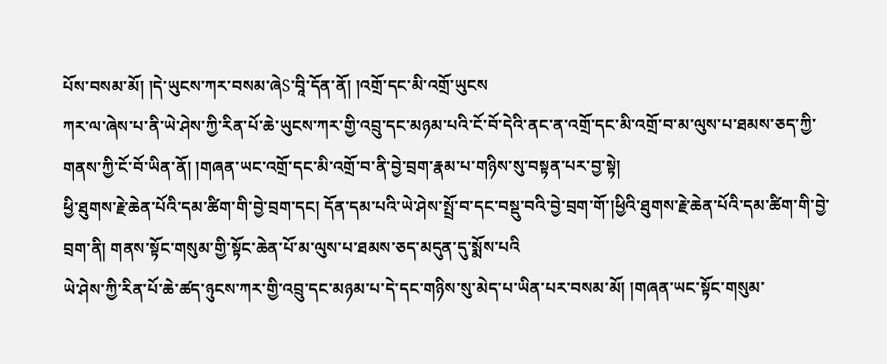པོས་བསམ་མོ། །དེ་ཡུངས་ཀར་བསམ་ཞེS་བཱི་དོན་ནོ། །འགྲོ་དང་མི་འགྲོ་ཡུངས
ཀར་ལ་ཞེས་པ་ནི་ཡེ་ཤེས་ཀྱི་རིན་པོ་ཆེ་ཡུངས་ཀར་གྱི་འབྲུ་དང་མཉམ་པའི་ངོ་བོ་དེའི་ནང་ན་འགྲོ་དང་མི་འགྲོ་བ་མ་ལུས་པ་ཐམས་ཅད་ཀྱི་གནས་ཀྱི་ངོ་བོ་ཡིན་ནོ། །གཞན་ཡང་འགྲོ་དང་མི་འགྲོ་བ་ནི་བྱེ་བྲག་རྣམ་པ་གཉིས་སུ་བསྟན་པར་བྱ་སྟེ།
ཕྱི་ཐུགས་རྗེ་ཆེན་པོའི་དམ་ཚིག་གི་བྱེ་བྲག་དང། དོན་དམ་པའི་ཡེ་ཤེས་སྤྲོ་བ་དང་བསྡུ་བའི་བྱེ་བྲག་གོ་།ཕྱིའི་ཐུགས་རྗེ་ཆེན་པོའི་དམ་ཚིག་གི་བྱེ་བྲག་ནི། གནས་སྟོང་གསུམ་གྱི་སྟོང་ཆེན་པོ་མ་ལུས་པ་ཐམས་ཅད་མདུན་དུ་སྨོས་པའི
ཡེ་ཤེས་ཀྱི་རིན་པོ་ཆེ་ཚད་ཉུངས་ཀར་གྱི་འབྲུ་དང་མཉམ་པ་དེ་དང་གཉིས་སུ་མེད་པ་ཡིན་པར་བསམ་མོ། །གཞན་ཡང་སྟོང་གསུམ་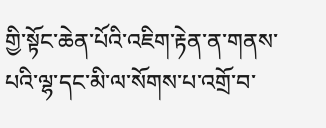གྱི་སྟོང་ཆེན་པོའི་འཇིག་རྟེན་ན་གནས་པའི་ལྷ་དང་མི་ལ་སོགས་པ་འགྲོ་བ་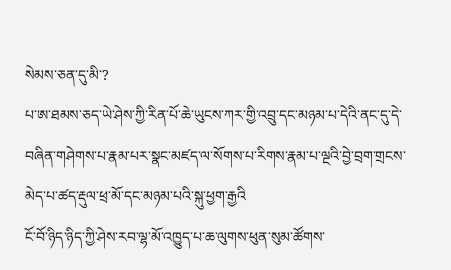སེམས་ཅན་དུ་མི་?
པ་ཨ་ཐམས་ཅད་ཡེ་ཤེས་ཀྱི་རིན་པོ་ཆེ་ཡུངས་ཀར་གྱི་འབྲུ་དང་མཉམ་པ་དེའི་ནང་དུ་དེ་བཞིན་གཤེགས་པ་རྣམ་པར་སྣང་མཛད་ལ་སོགས་པ་རིགས་རྣམ་པ་ལྔའི་བྱེ་བྲག་གྲངས་མེད་པ་ཚད་རྡུལ་ཕྲ་མོ་དང་མཉམ་པའི་སྐུ་ཕྱག་རྒྱའི
ངོ་བོ་ཉིད་ཉིད་ཀྱི་ཤེས་རབ་ལྷ་མོ་འཁྱུད་པ་ཆ་ལུགས་ཕུན་སུམ་ཚོགས་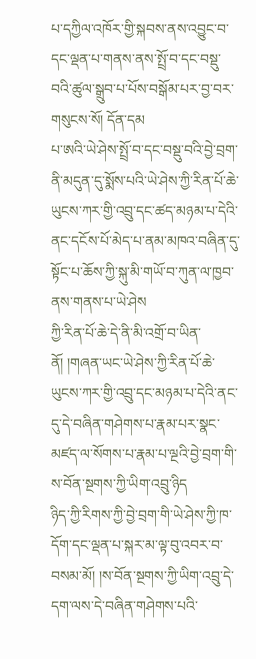པ་དཀྱིལ་འཁོར་གྱི་སྐབས་ནས་འབྱུང་བ་དང་ལྡན་པ་གནས་ནས་སྤྲོ་བ་དང་བསྡུ་བའི་ཚུལ་སྒྲུབ་པ་པོས་བསྒོམ་པར་བྱ་བར་གསུངས་སོ། དོན་དམ
པ་ཨའི་ཡེ་ཤེས་སྤྲོ་བ་དང་བསྡུ་བའི་བྱེ་བྲག་ནི་མདུན་དུ་སྨོས་པའི་ཡེ་ཤེས་ཀྱི་རིན་པོ་ཆེ་ཡུངས་ཀར་གྱི་འབྲུ་དང་ཚད་མཉམ་པ་དེའི་ནང་དངོས་པོ་མེད་པ་ནམ་མཁའ་བཞིན་དུ་སྟོང་པ་ཆོས་ཀྱི་སྐུ་མི་གཡོ་བ་ཀུན་ལ་ཁྱབ་ནས་གནས་པ་ཡེ་ཤེས
ཀྱི་རིན་པོ་ཆེ་དེ་ནི་མི་འགྲོ་བ་ཡིན་ནོ། །གཞན་ཡང་ཡེ་ཤེས་ཀྱི་རིན་པོ་ཆེ་ཡུངས་ཀར་གྱི་འབྲུ་དང་མཉམ་པ་དེའི་ནང་དུ་དེ་བཞིན་གཤེགས་པ་རྣམ་པར་སྣང་མཛད་ལ་སོགས་པ་རྣམ་པ་ལྔའི་བྱེ་བྲག་གི་ས་བོན་སྔགས་ཀྱི་ཡིག་འབྲུ་ཉིད
ཉིད་ཀྱི་རིགས་ཀྱི་བྱེ་བྲག་གི་ཡེ་ཤེས་ཀྱི་ཁ་དོག་དང་ལྡན་པ་སྐར་མ་ལྟ་བུ་འབར་བ་བསམ་མོ། །ས་བོན་སྔགས་ཀྱི་ཡིག་འབྲུ་དེ་དག་ལས་དེ་བཞིན་གཤེགས་པའི་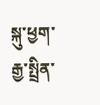སྐུ་ཕྱག་རྒྱ་སྤྲིན་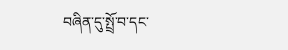བཞིན་དུ་སྤྲོ་བ་དང་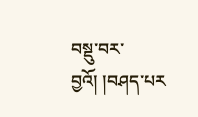བསྡུ་བར་བྱའོ། །བཤད་པར